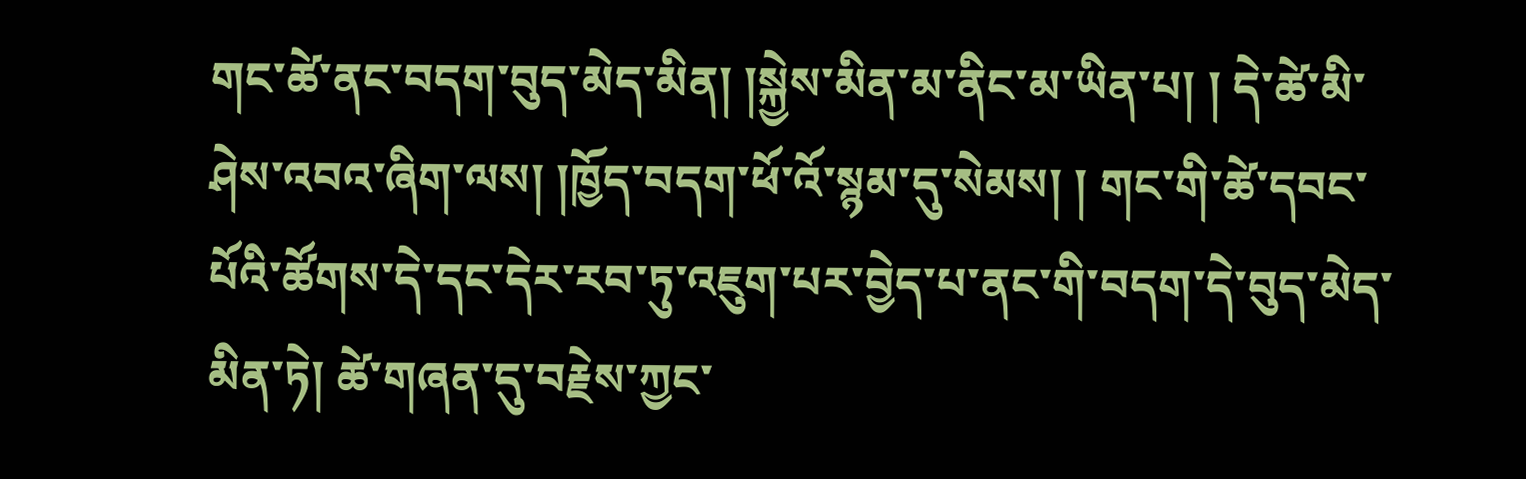གང་ཚེ་ནང་བདག་བུད་མེད་མིན། །སྐྱེས་མིན་མ་ནིང་མ་ཡིན་པ། ། དེ་ཚེ་མི་ཤེས་འབའ་ཞིག་ལས། །ཁྱོད་བདག་ཕོ་འོ་སྙམ་དུ་སེམས། ། གང་གི་ཚེ་དབང་པོའི་ཚོགས་དེ་དང་དེར་རབ་ཏུ་འཇུག་པར་བྱེད་པ་ནང་གི་བདག་དེ་བུད་མེད་མིན་ཏེ། ཚེ་གཞན་དུ་བརྗེས་ཀྱང་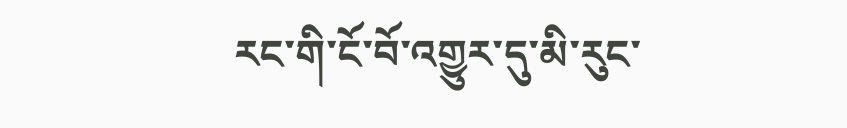རང་གི་ངོ་བོ་འགྱུར་དུ་མི་རུང་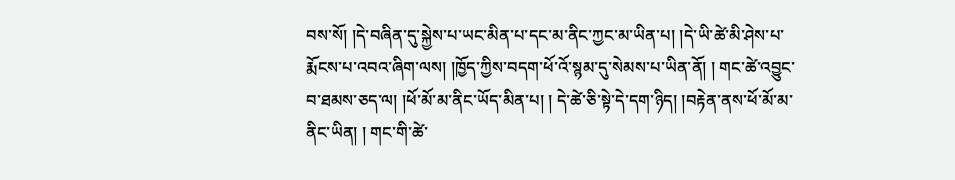བས་སོ། །དེ་བཞིན་དུ་སྐྱེས་པ་ཡང་མིན་པ་དང་མ་ནིང་ཀྱང་མ་ཡིན་པ། །དེ་ཡི་ཚེ་མི་ཤེས་པ་རྨོངས་པ་འབའ་ཞིག་ལས། །ཁྱོད་ཀྱིས་བདག་ཕོ་འོ་སྙམ་དུ་སེམས་པ་ཡིན་ནོ། ། གང་ཚེ་འབྱུང་བ་ཐམས་ཅད་ལ། །ཕོ་མོ་མ་ནིང་ཡོད་མིན་པ། ། དེ་ཚེ་ཅི་སྟེ་དེ་དག་ཉིད། །བརྟེན་ནས་ཕོ་མོ་མ་ནིང་ཡིན། ། གང་གི་ཚེ་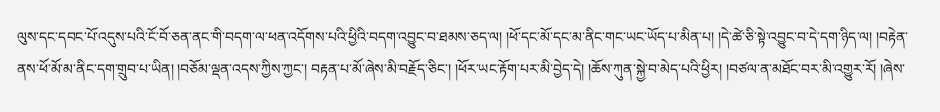ལུས་དང་དབང་པོ་འདུས་པའི་ངོ་བོ་ཅན་ནང་གི་བདག་ལ་ཕན་འདོགས་པའི་ཕྱིའི་བདག་འབྱུང་བ་ཐམས་ཅད་ལ། །ཕོ་དང་མོ་དང་མ་ནིང་གང་ཡང་ཡོད་པ་མིན་པ། །དེ་ཚེ་ཅི་སྟེ་འབྱུང་བ་དེ་དག་ཉིད་ལ། །བརྟེན་ནས་ཕོ་མོ་མ་ནིང་དག་གྲུབ་པ་ཡིན། །བཅོམ་ལྡན་འདས་ཀྱིས་ཀྱང་། བརྟན་པ་མོ་ཞེས་མི་བརྗོད་ཅིང་། །ཕོར་ཡང་རྟོག་པར་མི་བྱེད་དེ། །ཆོས་ཀུན་སྐྱེ་བ་མེད་པའི་ཕྱིར། །བཙལ་ན་མཐོང་བར་མི་འགྱུར་རོ། །ཞེས་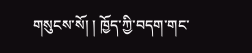གསུངས་སོ། ། ཁྱོད་ཀྱི་བདག་གང་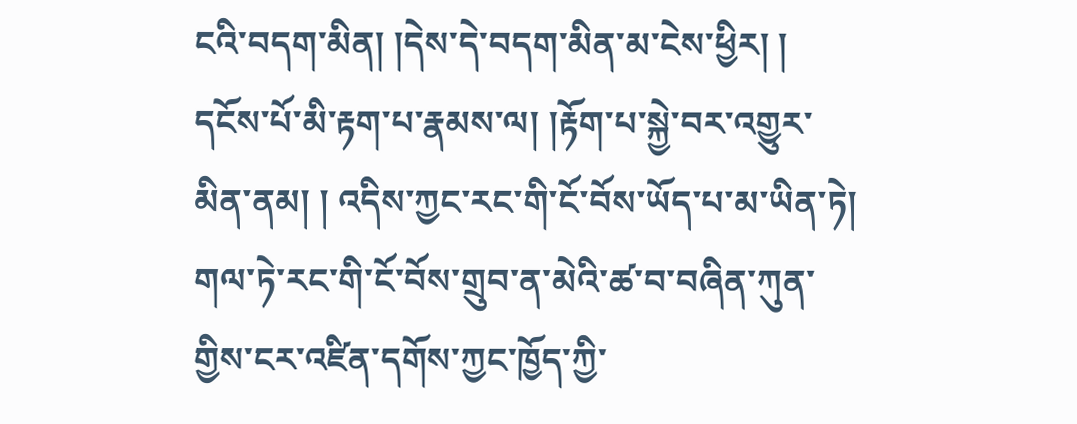ངའི་བདག་མིན། །དེས་དེ་བདག་མིན་མ་ངེས་ཕྱིར། ། དངོས་པོ་མི་རྟག་པ་རྣམས་ལ། །རྟོག་པ་སྐྱེ་བར་འགྱུར་མིན་ནམ། ། འདིས་ཀྱང་རང་གི་ངོ་བོས་ཡོད་པ་མ་ཡིན་ཏེ། གལ་ཏེ་རང་གི་ངོ་བོས་གྲུབ་ན་མེའི་ཚ་བ་བཞིན་ཀུན་གྱིས་ངར་འཛིན་དགོས་ཀྱང་ཁྱོད་ཀྱི་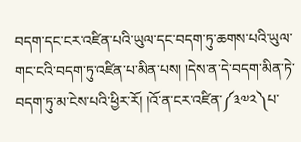བདག་དང་ངར་འཛིན་པའི་ཡུལ་དང་བདག་ཏུ་ཆགས་པའི་ཡུལ་གང་ངའི་བདག་ཏུ་འཛིན་པ་མིན་པས། །དེས་ན་དེ་བདག་མིན་ཏེ་བདག་ཏུ་མ་ངེས་པའི་ཕྱིར་རོ། །འོ་ན་ངར་འཛིན་༼༣༧༢༽པ་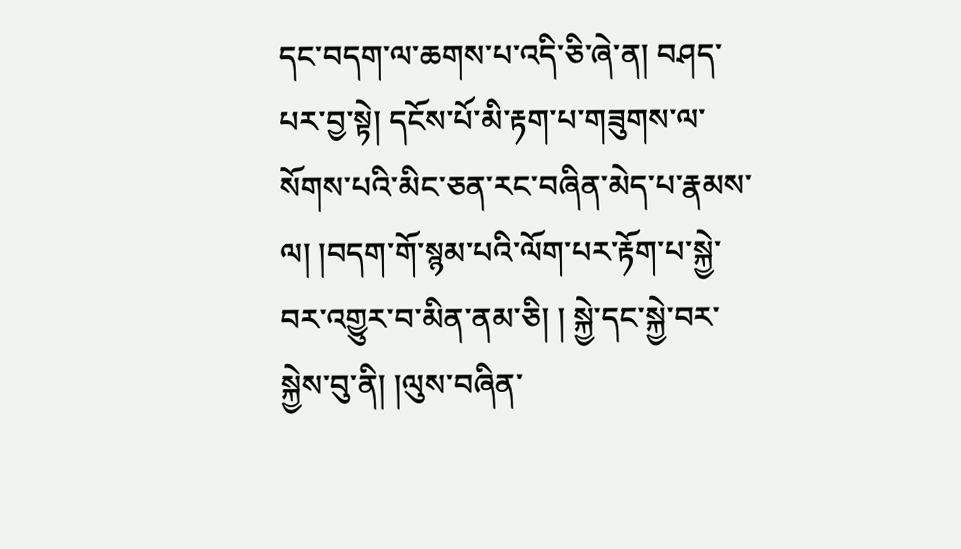དང་བདག་ལ་ཆགས་པ་འདི་ཅི་ཞེ་ན། བཤད་པར་བྱ་སྟེ། དངོས་པོ་མི་རྟག་པ་གཟུགས་ལ་སོགས་པའི་མིང་ཅན་རང་བཞིན་མེད་པ་རྣམས་ལ། །བདག་གོ་སྙམ་པའི་ལོག་པར་རྟོག་པ་སྐྱེ་བར་འགྱུར་བ་མིན་ནམ་ཅི། ། སྐྱེ་དང་སྐྱེ་བར་སྐྱེས་བུ་ནི། །ལུས་བཞིན་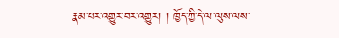རྣམ་པར་འགྱུར་བར་འགྱུར། ། ཁྱོད་ཀྱི་དེ་ལ་ལུས་ལས་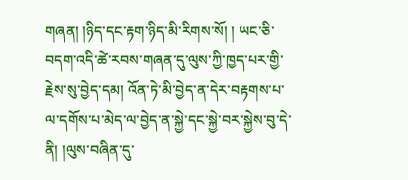གཞན། །ཉིད་དང་རྟག་ཉིད་མི་རིགས་སོ། ། ཡང་ཅི་བདག་འདི་ཚེ་རབས་གཞན་དུ་ལུས་ཀྱི་ཁྱད་པར་གྱི་རྗེས་སུ་བྱེད་དམ། འོན་ཏེ་མི་བྱེད་ན་དེར་བརྟགས་པ་ལ་དགོས་པ་མེད་ལ་བྱེད་ན་སྐྱེ་དང་སྐྱེ་བར་སྐྱེས་བུ་དེ་ནི། །ལུས་བཞིན་དུ་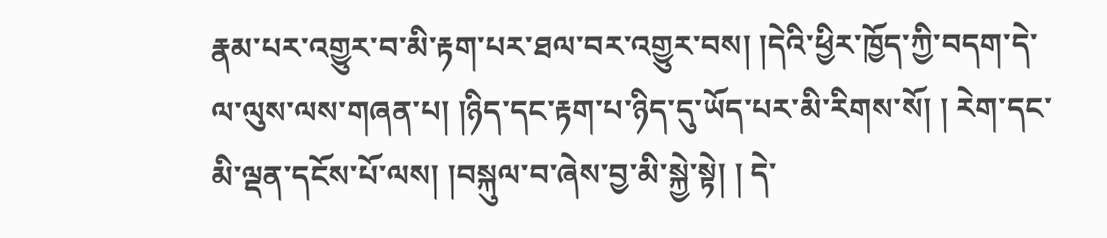རྣམ་པར་འགྱུར་བ་མི་རྟག་པར་ཐལ་བར་འགྱུར་བས། །དེའི་ཕྱིར་ཁྱོད་ཀྱི་བདག་དེ་ལ་ལུས་ལས་གཞན་པ། །ཉིད་དང་རྟག་པ་ཉིད་དུ་ཡོད་པར་མི་རིགས་སོ། ། རེག་དང་མི་ལྡན་དངོས་པོ་ལས། །བསྐུལ་བ་ཞེས་བྱ་མི་སྐྱེ་སྟེ། ། དེ་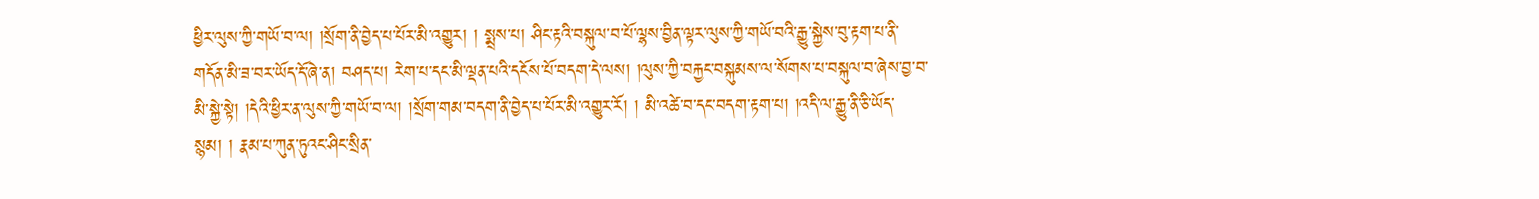ཕྱིར་ལུས་ཀྱི་གཡོ་བ་ལ། །སྲོག་ནི་བྱེད་པ་པོར་མི་འགྱུར། ། སྨྲས་པ། ཤིང་རྟའི་བསྐུལ་བ་པོ་ལྷས་བྱིན་ལྟར་ལུས་ཀྱི་གཡོ་བའི་རྒྱུ་སྐྱེས་བུ་རྟག་པ་ནི་གདོན་མི་ཟ་བར་ཡོད་དོ་ཞེ་ན། བཤད་པ། རེག་པ་དང་མི་ལྡན་པའི་དངོས་པོ་བདག་དེ་ལས། །ལུས་ཀྱི་བརྐྱང་བསྐུམས་ལ་སོགས་པ་བསྐུལ་བ་ཞེས་བྱ་བ་མི་སྐྱེ་སྟེ། །དེའི་ཕྱིར་ན་ལུས་ཀྱི་གཡོ་བ་ལ། །སྲོག་གམ་བདག་ནི་བྱེད་པ་པོར་མི་འགྱུར་རོ། ། མི་འཚེ་བ་དང་བདག་རྟག་པ། །འདི་ལ་རྒྱུ་ནི་ཅི་ཡོད་སྙམ། ། རྣམ་པ་ཀུན་ཏུའང་ཤིང་སྲིན་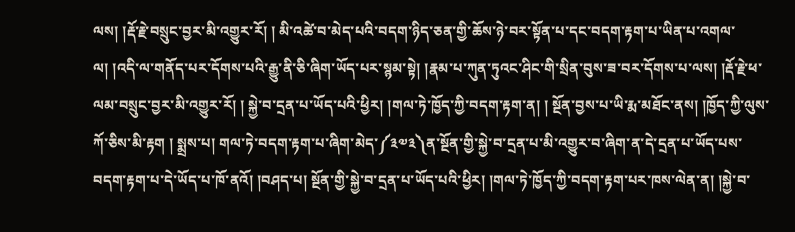ལས། །རྡོ་རྗེ་བསྲུང་བྱར་མི་འགྱུར་རོ། ། མི་འཚེ་བ་མེད་པའི་བདག་ཉིད་ཅན་གྱི་ཆོས་ཉེ་བར་སྟོན་པ་དང་བདག་རྟག་པ་ཡིན་པ་འགལ་ལ། །འདི་ལ་གནོད་པར་དོགས་པའི་རྒྱུ་ནི་ཅི་ཞིག་ཡོད་པར་སྙམ་སྟེ། །རྣམ་པ་ཀུན་ཏུའང་ཤིང་གི་སྲིན་བུས་ཟ་བར་དོགས་པ་ལས། །རྡོ་རྗེ་ཕ་ལམ་བསྲུང་བྱར་མི་འགྱུར་རོ། ། སྐྱེ་བ་དྲན་པ་ཡོད་པའི་ཕྱིར། །གལ་ཏེ་ཁྱོད་ཀྱི་བདག་རྟག་ན། ། སྔོན་བྱས་པ་ཡི་རྨ་མཐོང་ནས། །ཁྱོད་ཀྱི་ལུས་ཀོ་ཅིས་མི་རྟག ། སྨྲས་པ། གལ་ཏེ་བདག་རྟག་པ་ཞིག་མེད་༼༣༧༣༽ན་སྔོན་གྱི་སྐྱེ་བ་དྲན་པ་མི་འགྱུར་བ་ཞིག་ན་དེ་དྲན་པ་ཡོད་པས་བདག་རྟག་པ་དེ་ཡོད་པ་ཁོ་ནའོ། །བཤད་པ། སྔོན་གྱི་སྐྱེ་བ་དྲན་པ་ཡོད་པའི་ཕྱིར། །གལ་ཏེ་ཁྱོད་ཀྱི་བདག་རྟག་པར་ཁས་ལེན་ན། །སྐྱེ་བ་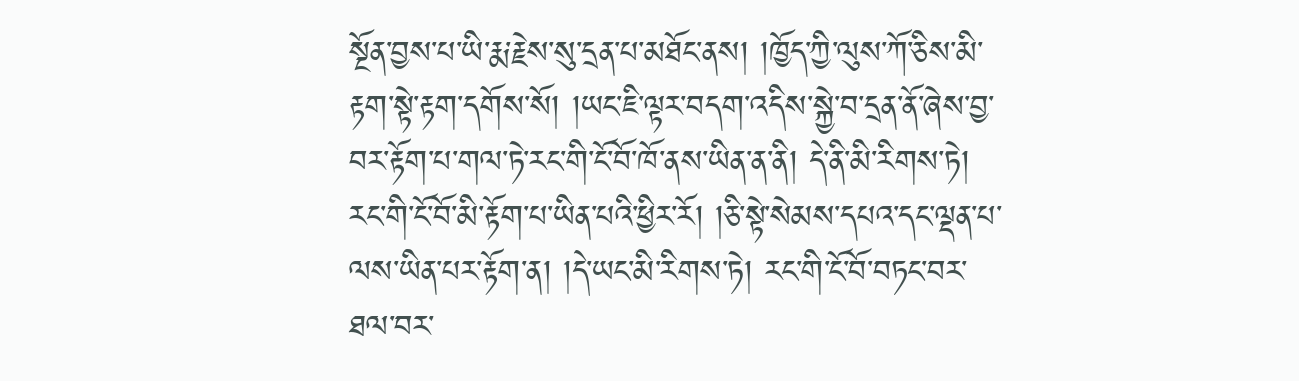སྔོན་བྱས་པ་ཡི་རྨ་རྗེས་སུ་དྲན་པ་མཐོང་ནས། །ཁྱོད་ཀྱི་ལུས་ཀོ་ཅིས་མི་རྟག་སྟེ་རྟག་དགོས་སོ། །ཡང་ཇི་ལྟར་བདག་འདིས་སྐྱེ་བ་དྲན་ནོ་ཞེས་བྱ་བར་རྟོག་པ་གལ་ཏེ་རང་གི་ངོ་བོ་ཁོ་ནས་ཡིན་ན་ནི། དེ་ནི་མི་རིགས་ཏེ། རང་གི་ངོ་བོ་མི་རྟོག་པ་ཡིན་པའི་ཕྱིར་རོ། །ཅི་སྟེ་སེམས་དཔའ་དང་ལྡན་པ་ལས་ཡིན་པར་རྟོག་ན། །དེ་ཡང་མི་རིགས་ཏེ། རང་གི་ངོ་བོ་བཏང་བར་ཐལ་བར་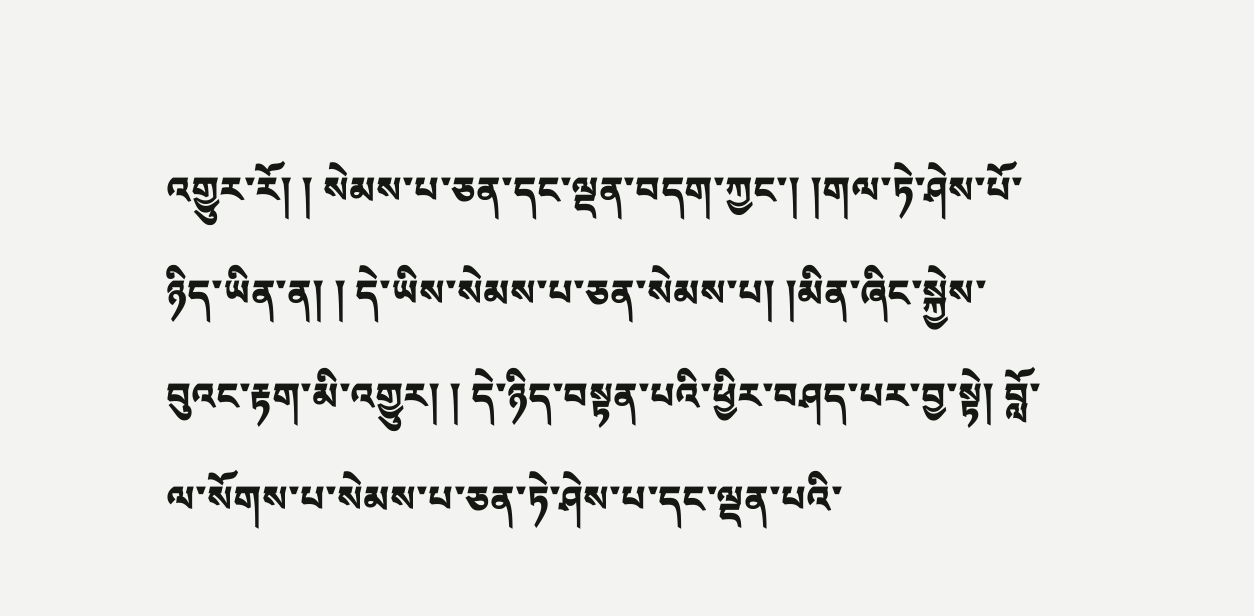འགྱུར་རོ། ། སེམས་པ་ཅན་དང་ལྡན་བདག་ཀྱང་། །གལ་ཏེ་ཤེས་པོ་ཉིད་ཡིན་ན། ། དེ་ཡིས་སེམས་པ་ཅན་སེམས་པ། །མིན་ཞིང་སྐྱེས་བུའང་རྟག་མི་འགྱུར། ། དེ་ཉིད་བསྟན་པའི་ཕྱིར་བཤད་པར་བྱ་སྟེ། བློ་ལ་སོགས་པ་སེམས་པ་ཅན་ཏེ་ཤེས་པ་དང་ལྡན་པའི་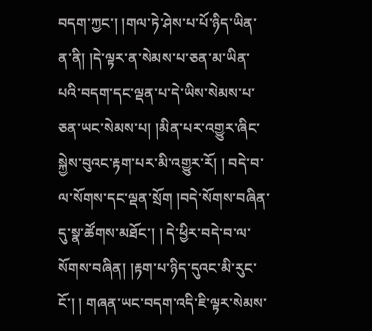བདག་ཀྱང་། །གལ་ཏེ་ཤེས་པ་པོ་ཉིད་ཡིན་ན་ནི། །དེ་ལྟར་ན་སེམས་པ་ཅན་མ་ཡིན་པའི་བདག་དང་ལྡན་པ་དེ་ཡིས་སེམས་པ་ཅན་ཡང་སེམས་པ། །མིན་པར་འགྱུར་ཞིང་སྐྱེས་བུའང་རྟག་པར་མི་འགྱུར་རོ། ། བདེ་བ་ལ་སོགས་དང་ལྡན་སྲོག །བདེ་སོགས་བཞིན་དུ་སྣ་ཚོགས་མཐོང་། ། དེ་ཕྱིར་བདེ་བ་ལ་སོགས་བཞིན། །རྟག་པ་ཉིད་དུའང་མི་རུང་ངོ་། ། གཞན་ཡང་བདག་འདི་ཇི་ལྟར་སེམས་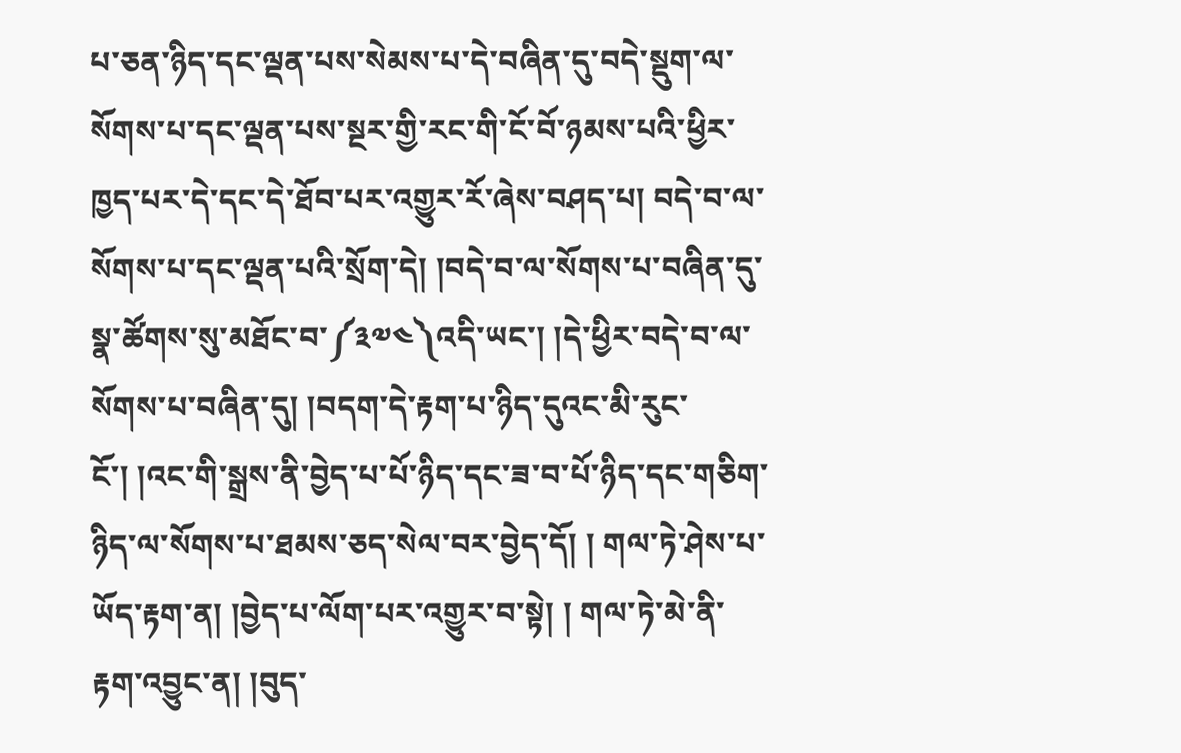པ་ཅན་ཉིད་དང་ལྡན་པས་སེམས་པ་དེ་བཞིན་དུ་བདེ་སྡུག་ལ་སོགས་པ་དང་ལྡན་པས་སྔར་གྱི་རང་གི་ངོ་བོ་ཉམས་པའི་ཕྱིར་ཁྱད་པར་དེ་དང་དེ་ཐོབ་པར་འགྱུར་རོ་ཞེས་བཤད་པ། བདེ་བ་ལ་སོགས་པ་དང་ལྡན་པའི་སྲོག་དེ། །བདེ་བ་ལ་སོགས་པ་བཞིན་དུ་སྣ་ཚོགས་སུ་མཐོང་བ་༼༣༧༤༽འདི་ཡང་། །དེ་ཕྱིར་བདེ་བ་ལ་སོགས་པ་བཞིན་དུ། །བདག་དེ་རྟག་པ་ཉིད་དུའང་མི་རུང་ངོ་། །འང་གི་སྒྲས་ནི་བྱེད་པ་པོ་ཉིད་དང་ཟ་བ་པོ་ཉིད་དང་གཅིག་ཉིད་ལ་སོགས་པ་ཐམས་ཅད་སེལ་བར་བྱེད་དོ། ། གལ་ཏེ་ཤེས་པ་ཡོད་རྟག་ན། །བྱེད་པ་ལོག་པར་འགྱུར་བ་སྟེ། ། གལ་ཏེ་མེ་ནི་རྟག་འབྱུང་ན། །བུད་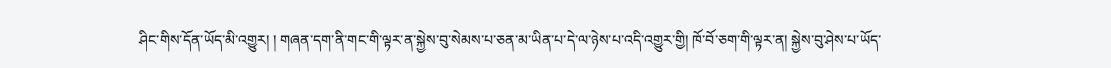ཤིང་གིས་དོན་ཡོད་མི་འགྱུར། ། གཞན་དག་ནི་གང་གི་ལྟར་ན་སྐྱེས་བུ་སེམས་པ་ཅན་མ་ཡིན་པ་དེ་ལ་ཉེས་པ་འདི་འགྱུར་གྱི། ཁོ་བོ་ཅག་གི་ལྟར་ན། སྐྱེས་བུ་ཤེས་པ་ཡོད་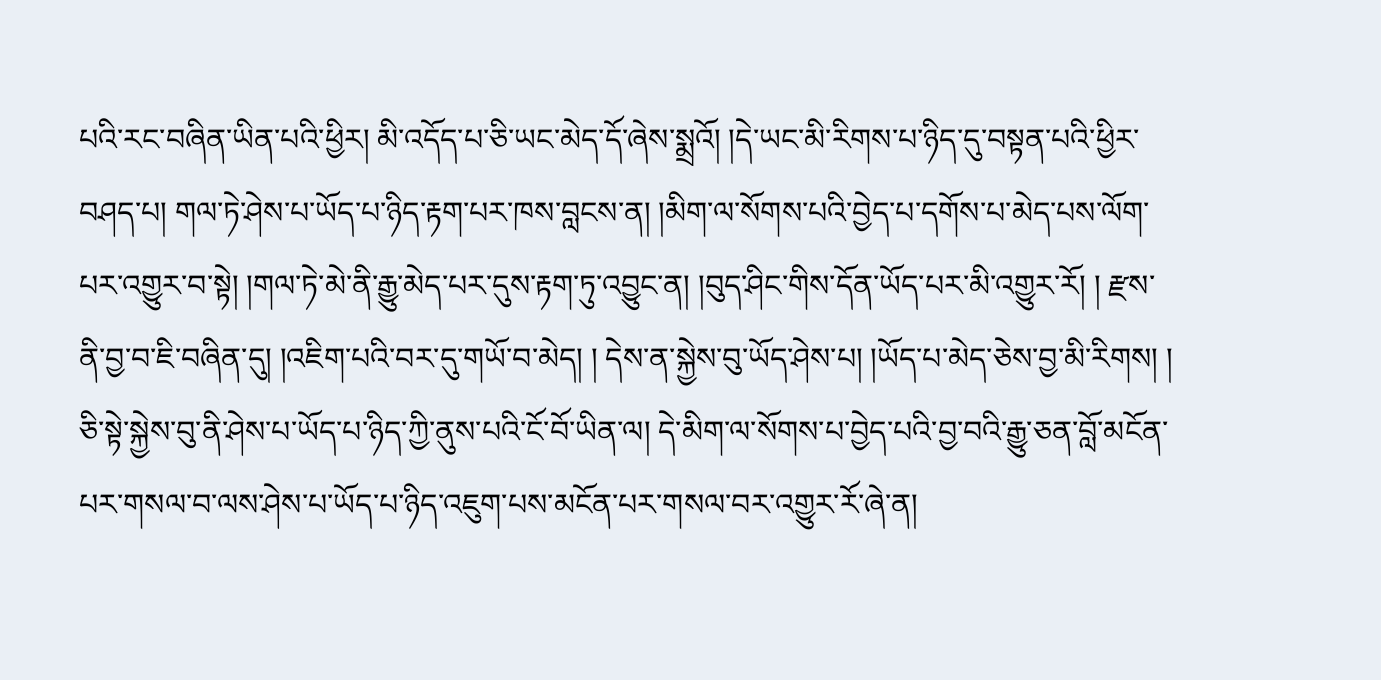པའི་རང་བཞིན་ཡིན་པའི་ཕྱིར། མི་འདོད་པ་ཅི་ཡང་མེད་དོ་ཞེས་སྨྲའོ། །དེ་ཡང་མི་རིགས་པ་ཉིད་དུ་བསྟན་པའི་ཕྱིར་བཤད་པ། གལ་ཏེ་ཤེས་པ་ཡོད་པ་ཉིད་རྟག་པར་ཁས་བླངས་ན། །མིག་ལ་སོགས་པའི་བྱེད་པ་དགོས་པ་མེད་པས་ལོག་པར་འགྱུར་བ་སྟེ། །གལ་ཏེ་མེ་ནི་རྒྱུ་མེད་པར་དུས་རྟག་ཏུ་འབྱུང་ན། །བུད་ཤིང་གིས་དོན་ཡོད་པར་མི་འགྱུར་རོ། ། རྫས་ནི་བྱ་བ་ཇི་བཞིན་དུ། །འཇིག་པའི་བར་དུ་གཡོ་བ་མེད། ། དེས་ན་སྐྱེས་བུ་ཡོད་ཤེས་པ། །ཡོད་པ་མེད་ཅེས་བྱ་མི་རིགས། ། ཅི་སྟེ་སྐྱེས་བུ་ནི་ཤེས་པ་ཡོད་པ་ཉིད་ཀྱི་ནུས་པའི་ངོ་བོ་ཡིན་ལ། དེ་མིག་ལ་སོགས་པ་བྱེད་པའི་བྱ་བའི་རྒྱུ་ཅན་བློ་མངོན་པར་གསལ་བ་ལས་ཤེས་པ་ཡོད་པ་ཉིད་འཇུག་པས་མངོན་པར་གསལ་བར་འགྱུར་རོ་ཞེ་ན།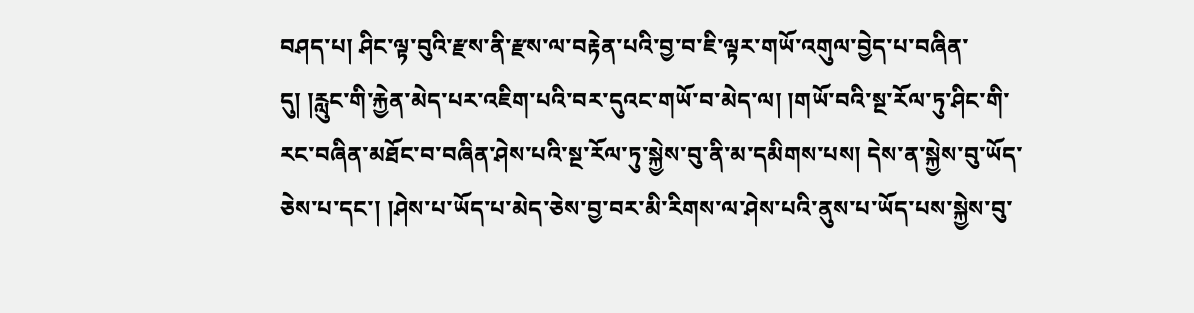བཤད་པ། ཤིང་ལྟ་བུའི་རྫས་ནི་རྫས་ལ་བརྟེན་པའི་བྱ་བ་ཇི་ལྟར་གཡོ་འགུལ་བྱེད་པ་བཞིན་དུ། །རླུང་གི་རྐྱེན་མེད་པར་འཇིག་པའི་བར་དུའང་གཡོ་བ་མེད་ལ། །གཡོ་བའི་སྔ་རོལ་ཏུ་ཤིང་གི་རང་བཞིན་མཐོང་བ་བཞིན་ཤེས་པའི་སྔ་རོལ་ཏུ་སྐྱེས་བུ་ནི་མ་དམིགས་པས། དེས་ན་སྐྱེས་བུ་ཡོད་ཅེས་པ་དང་། །ཤེས་པ་ཡོད་པ་མེད་ཅེས་བྱ་བར་མི་རིགས་ལ་ཤེས་པའི་ནུས་པ་ཡོད་པས་སྐྱེས་བུ་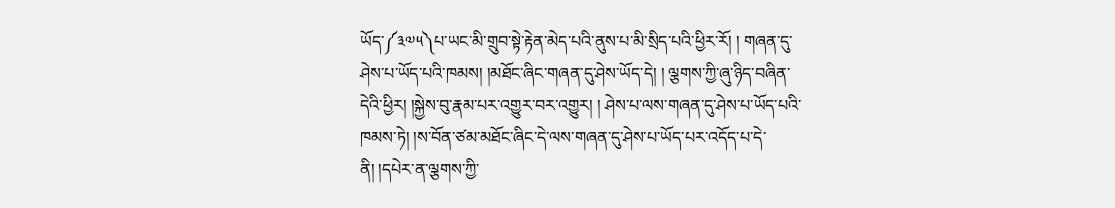ཡོད་༼༣༧༥༽པ་ཡང་མི་གྲུབ་སྟེ་རྟེན་མེད་པའི་ནུས་པ་མི་སྲིད་པའི་ཕྱིར་རོ། ། གཞན་དུ་ཤེས་པ་ཡོད་པའི་ཁམས། །མཐོང་ཞིང་གཞན་དུ་ཤེས་ཡོད་དེ། ། ལྕགས་ཀྱི་ཞུ་ཉིད་བཞིན་དེའི་ཕྱིར། །སྐྱེས་བུ་རྣམ་པར་འགྱུར་བར་འགྱུར། ། ཤེས་པ་ལས་གཞན་དུ་ཤེས་པ་ཡོད་པའི་ཁམས་ཏེ། །ས་བོན་ཙམ་མཐོང་ཞིང་དེ་ལས་གཞན་དུ་ཤེས་པ་ཡོད་པར་འདོད་པ་དེ་ནི། །དཔེར་ན་ལྕགས་ཀྱི་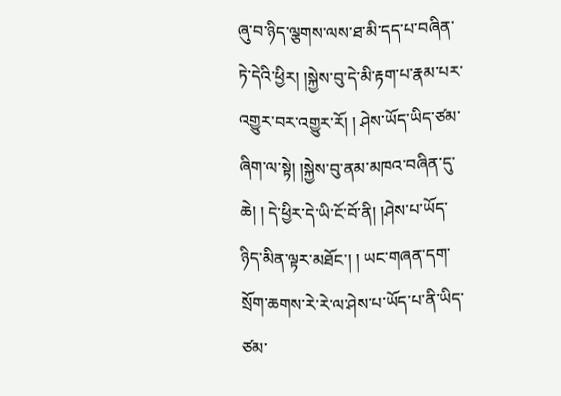ཞུ་བ་ཉིད་ལྕགས་ལས་ཐ་མི་དད་པ་བཞིན་ཏེ་དེའི་ཕྱིར། །སྐྱེས་བུ་དེ་མི་རྟག་པ་རྣམ་པར་འགྱུར་བར་འགྱུར་རོ། ། ཤེས་ཡོད་ཡིད་ཙམ་ཞིག་ལ་སྟེ། །སྐྱེས་བུ་ནམ་མཁའ་བཞིན་དུ་ཆེ། ། དེ་ཕྱིར་དེ་ཡི་ངོ་བོ་ནི། །ཤེས་པ་ཡོད་ཉིད་མིན་ལྟར་མཐོང་། ། ཡང་གཞན་དག་སྲོག་ཆགས་རེ་རེ་ལ་ཤེས་པ་ཡོད་པ་ནི་ཡིད་ཙམ་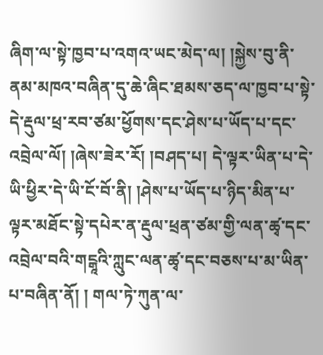ཞིག་ལ་སྟེ་ཁྱབ་པ་འགའ་ཡང་མེད་ལ། །སྐྱེས་བུ་ནི་ནམ་མཁའ་བཞིན་དུ་ཆེ་ཞིང་ཐམས་ཅད་ལ་ཁྱབ་པ་སྟེ་དེ་རྡུལ་ཕྲ་རབ་ཙམ་ཕྱོགས་དང་ཤེས་པ་ཡོད་པ་དང་འབྲེལ་ལོ། །ཞེས་ཟེར་རོ། །བཤད་པ། དེ་ལྟར་ཡིན་པ་དེ་ཡི་ཕྱིར་དེ་ཡི་ངོ་བོ་ནི། །ཤེས་པ་ཡོད་པ་ཉིད་མིན་པ་ལྟར་མཐོང་སྟེ་དཔེར་ན་རྡུལ་ཕྲན་ཙམ་གྱི་ལན་ཚྭ་དང་འབྲེལ་བའི་གངྒཱའི་ཀླུང་ལན་ཚྭ་དང་བཅས་པ་མ་ཡིན་པ་བཞིན་ནོ། ། གལ་ཏེ་ཀུན་ལ་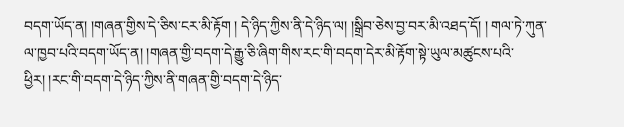བདག་ཡོད་ན། །གཞན་གྱིས་དེ་ཅིས་ངར་མི་རྟོག ། དེ་ཉིད་ཀྱིས་ནི་དེ་ཉིད་ལ། །སྒྲིབ་ཅེས་བྱ་བར་མི་འཐད་དོ། ། གལ་ཏེ་ཀུན་ལ་ཁྱབ་པའི་བདག་ཡོད་ན། །གཞན་གྱི་བདག་དེ་རྒྱུ་ཅི་ཞིག་གིས་རང་གི་བདག་དེར་མི་རྟོག་སྟེ་ཡུལ་མཚུངས་པའི་ཕྱིར། །རང་གི་བདག་དེ་ཉིད་ཀྱིས་ནི་གཞན་གྱི་བདག་དེ་ཉིད་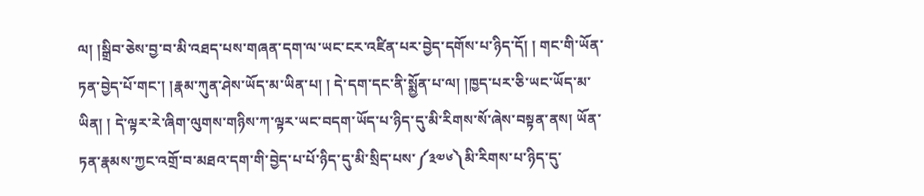ལ། །སྒྲིབ་ཅེས་བྱ་བ་མི་འཐད་པས་གཞན་དག་ལ་ཡང་ངར་འཛིན་པར་བྱེད་དགོས་པ་ཉིད་དོ། ། གང་གི་ཡོན་ཏན་བྱེད་པོ་གང་། །རྣམ་ཀུན་ཤེས་ཡོད་མ་ཡིན་པ། ། དེ་དག་དང་ནི་སྨྱོན་པ་ལ། །ཁྱད་པར་ཅི་ཡང་ཡོད་མ་ཡིན། ། དེ་ལྟར་རེ་ཞིག་ལུགས་གཉིས་ཀ་ལྟར་ཡང་བདག་ཡོད་པ་ཉིད་དུ་མི་རིགས་སོ་ཞེས་བསྟན་ནས། ཡོན་ཏན་རྣམས་ཀྱང་འགྲོ་བ་མཐའ་དག་གི་བྱེད་པ་པོ་ཉིད་དུ་མི་སྲིད་པས་༼༣༧༦༽མི་རིགས་པ་ཉིད་དུ་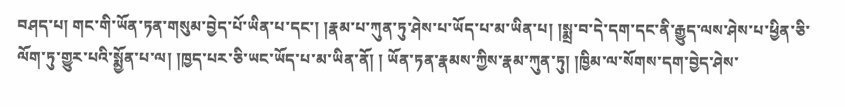བཤད་པ། གང་གི་ཡོན་ཏན་གསུམ་བྱེད་པོ་ཡིན་པ་དང་། །རྣམ་པ་ཀུན་ཏུ་ཤེས་པ་ཡོད་པ་མ་ཡིན་པ། །སྨྲ་བ་དེ་དག་དང་ནི་རྒྱུད་ལས་ཤེས་པ་ཕྱིན་ཅི་ལོག་ཏུ་གྱུར་པའི་སྨྱོན་པ་ལ། །ཁྱད་པར་ཅི་ཡང་ཡོད་པ་མ་ཡིན་ནོ། ། ཡོན་ཏན་རྣམས་ཀྱིས་རྣམ་ཀུན་ཏུ། །ཁྱིམ་ལ་སོགས་དག་བྱེད་ཤེས་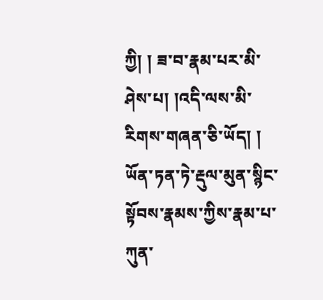ཀྱི། ། ཟ་བ་རྣམ་པར་མི་ཤེས་པ། །འདི་ལས་མི་རིགས་གཞན་ཅི་ཡོད། ། ཡོན་ཏན་ཏེ་རྡུལ་མུན་སྙིང་སྟོབས་རྣམས་ཀྱིས་རྣམ་པ་ཀུན་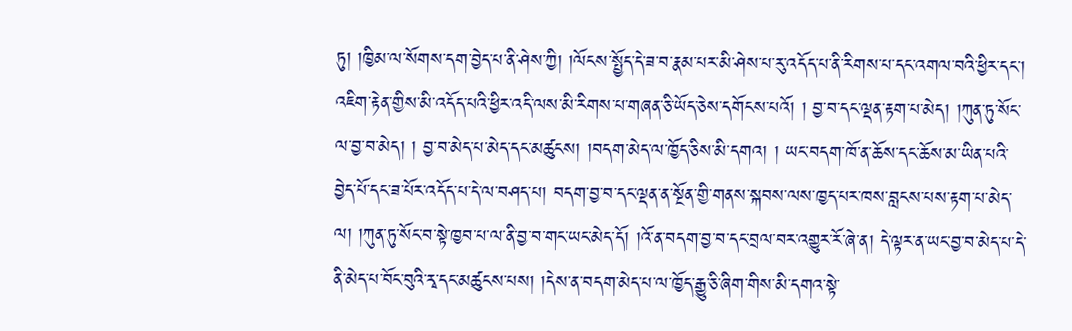ཏུ། །ཁྱིམ་ལ་སོགས་དག་བྱེད་པ་ནི་ཤེས་ཀྱི། །ལོངས་སྤྱོད་དེ་ཟ་བ་རྣམ་པར་མི་ཤེས་པ་རུ་འདོད་པ་ནི་རིགས་པ་དང་འགལ་བའི་ཕྱིར་དང་། འཇིག་རྟེན་གྱིས་མི་འདོད་པའི་ཕྱིར་འདི་ལས་མི་རིགས་པ་གཞན་ཅི་ཡོད་ཅེས་དགོངས་པའོ། ། བྱ་བ་དང་ལྡན་རྟག་པ་མེད། །ཀུན་ཏུ་སོང་ལ་བྱ་བ་མེད། ། བྱ་བ་མེད་པ་མེད་དང་མཚུངས། །བདག་མེད་ལ་ཁྱོད་ཅིས་མི་དགའ། ། ཡང་བདག་ཁོ་ན་ཆོས་དང་ཆོས་མ་ཡིན་པའི་བྱེད་པོ་དང་ཟ་པོར་འདོད་པ་དེ་ལ་བཤད་པ། བདག་བྱ་བ་དང་ལྡན་ན་སྔོན་གྱི་གནས་སྐབས་ལས་ཁྱད་པར་ཁས་བླངས་པས་རྟག་པ་མེད་ལ། །ཀུན་ཏུ་སོང་བ་སྟེ་ཁྱབ་པ་ལ་ནི་བྱ་བ་གང་ཡང་མེད་དོ། །འོ་ན་བདག་བྱ་བ་དང་བྲལ་བར་འགྱུར་རོ་ཞེ་ན། དེ་ལྟར་ན་ཡང་བྱ་བ་མེད་པ་དེ་ནི་མེད་པ་བོང་བུའི་རྭ་དང་མཚུངས་པས། །དེས་ན་བདག་མེད་པ་ལ་ཁྱོད་རྒྱུ་ཅི་ཞིག་གིས་མི་དགའ་སྟེ་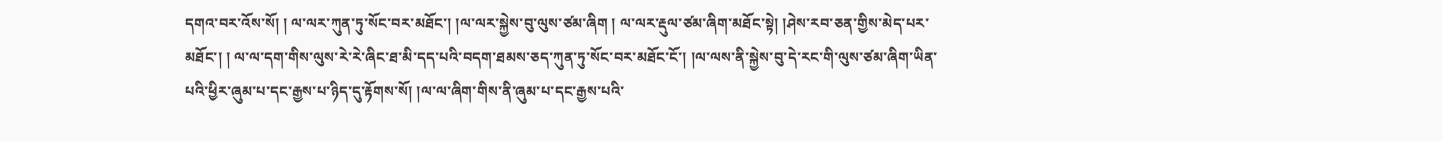དགའ་བར་འོས་སོ། ། ལ་ལར་ཀུན་ཏུ་སོང་བར་མཐོང་། །ལ་ལར་སྐྱེས་བུ་ལུས་ཙམ་ཞིག ། ལ་ལར་རྡུལ་ཙམ་ཞིག་མཐོང་སྟེ། །ཤེས་རབ་ཅན་གྱིས་མེད་པར་མཐོང་། ། ལ་ལ་དག་གིས་ལུས་རེ་རེ་ཞིང་ཐ་མི་དད་པའི་བདག་ཐམས་ཅད་ཀུན་ཏུ་སོང་བར་མཐོང་ངོ་། །ལ་ལས་ནི་སྐྱེས་བུ་དེ་རང་གི་ལུས་ཙམ་ཞིག་ཡིན་པའི་ཕྱིར་ཞུམ་པ་དང་རྒྱས་པ་ཉིད་དུ་རྟོགས་སོ། །ལ་ལ་ཞིག་གིས་ནི་ཞུམ་པ་དང་རྒྱས་པའི་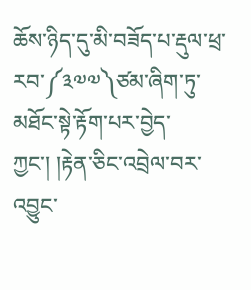ཆོས་ཉིད་དུ་མི་བཟོད་པ་རྡུལ་ཕྲ་རབ་༼༣༧༧༽ཙམ་ཞིག་ཏུ་མཐོང་སྟེ་རྟོག་པར་བྱེད་ཀྱང་། །རྟེན་ཅིང་འབྲེལ་བར་འབྱུང་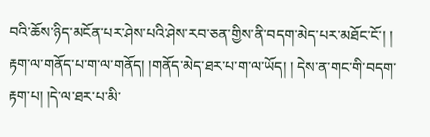བའི་ཆོས་ཉིད་མངོན་པར་ཤེས་པའི་ཤེས་རབ་ཅན་གྱིས་ནི་བདག་མེད་པར་མཐོང་ངོ་། ། རྟག་ལ་གནོད་པ་ག་ལ་གནོད། །གནོད་མེད་ཐར་པ་ག་ལ་ཡོད། ། དེས་ན་གང་གི་བདག་རྟག་པ། །དེ་ལ་ཐར་པ་མི་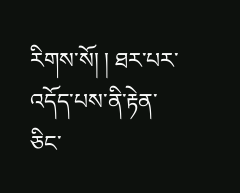རིགས་སོ། ། ཐར་པར་འདོད་པས་ནི་རྟེན་ཅིང་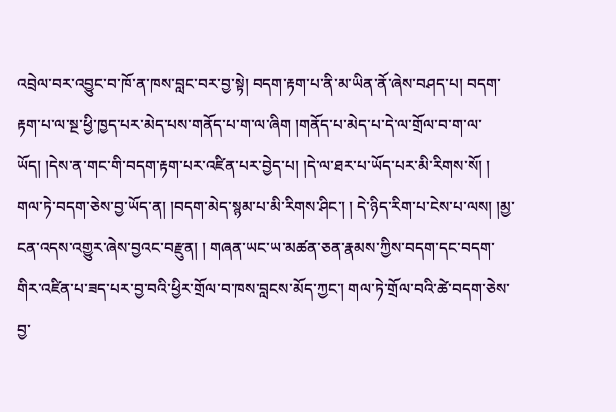འབྲེལ་བར་འབྱུང་བ་ཁོ་ན་ཁས་བླང་བར་བྱ་སྟེ། བདག་རྟག་པ་ནི་མ་ཡིན་ནོ་ཞེས་བཤད་པ། བདག་རྟག་པ་ལ་སྔ་ཕྱི་ཁྱད་པར་མེད་པས་གནོད་པ་ག་ལ་ཞིག །གནོད་པ་མེད་པ་དེ་ལ་གྲོལ་བ་ག་ལ་ཡོད། །དེས་ན་གང་གི་བདག་རྟག་པར་འཛིན་པར་བྱེད་པ། །དེ་ལ་ཐར་པ་ཡོད་པར་མི་རིགས་སོ། ། གལ་ཏེ་བདག་ཅེས་བྱ་ཡོད་ན། །བདག་མེད་སྙམ་པ་མི་རིགས་ཤིང་། ། དེ་ཉིད་རིག་པ་ངེས་པ་ལས། །མྱ་ངན་འདས་འགྱུར་ཞེས་བྱའང་བརྫུན། ། གཞན་ཡང་ཡ་མཚན་ཅན་རྣམས་ཀྱིས་བདག་དང་བདག་གིར་འཛིན་པ་ཟད་པར་བྱ་བའི་ཕྱིར་གྲོལ་བ་ཁས་བླངས་མོད་ཀྱང་། གལ་ཏེ་གྲོལ་བའི་ཚེ་བདག་ཅེས་བྱ་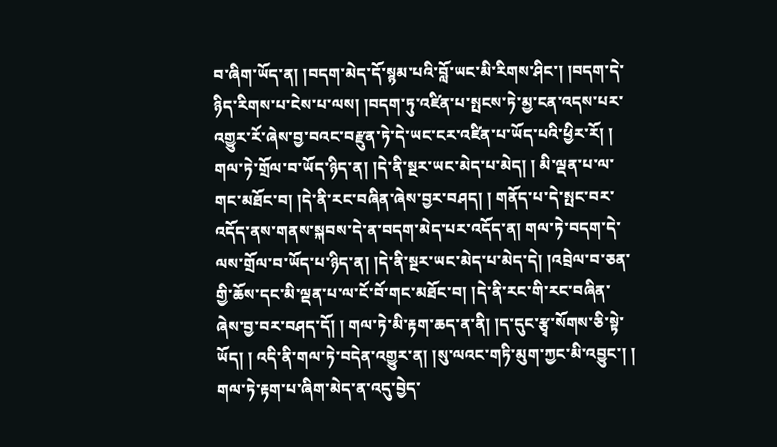བ་ཞིག་ཡོད་ན། །བདག་མེད་དོ་སྙམ་པའི་བློ་ཡང་མི་རིགས་ཤིང་། །བདག་དེ་ཉིད་རིགས་པ་ངེས་པ་ལས། །བདག་ཏུ་འཛིན་པ་སྤངས་ཏེ་མྱ་ངན་འདས་པར་འགྱུར་རོ་ཞེས་བྱ་བའང་བརྫུན་ཏེ་དེ་ཡང་ངར་འཛིན་པ་ཡོད་པའི་ཕྱིར་རོ། ། གལ་ཏེ་གྲོལ་བ་ཡོད་ཉིད་ན། །དེ་ནི་སྔར་ཡང་མེད་པ་མེད། ། མི་ལྡན་པ་ལ་གང་མཐོང་བ། །དེ་ནི་རང་བཞིན་ཞེས་བྱར་བཤད། ། གནོད་པ་དེ་སྤང་བར་འདོད་ནས་གནས་སྐབས་དེ་ན་བདག་མེད་པར་འདོད་ན། གལ་ཏེ་བདག་དེ་ལས་གྲོལ་བ་ཡོད་པ་ཉིད་ན། །དེ་ནི་སྔར་ཡང་མེད་པ་མེད་དེ། །འབྲེལ་བ་ཅན་གྱི་ཆོས་དང་མི་ལྡན་པ་ལ་ངོ་བོ་གང་མཐོང་བ། །དེ་ནི་རང་གི་རང་བཞིན་ཞེས་བྱ་བར་བཤད་དོ། ། གལ་ཏེ་མི་རྟག་ཆད་ན་ནི། །ད་དུང་རྩྭ་སོགས་ཅི་སྟེ་ཡོད། ། འདི་ནི་གལ་ཏེ་བདེན་འགྱུར་ན། །སུ་ལའང་གཏི་མུག་ཀྱང་མི་འབྱུང་། ། གལ་ཏེ་རྟག་པ་ཞིག་མེད་ན་འདུ་བྱེད་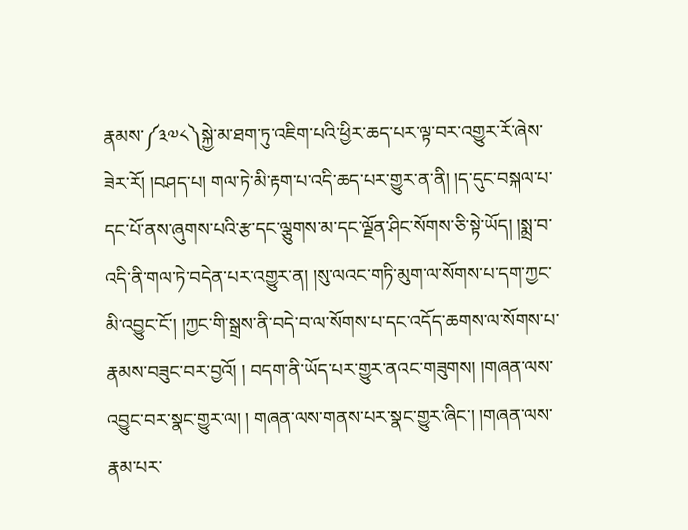རྣམས་༼༣༧༨༽སྐྱེ་མ་ཐག་ཏུ་འཇིག་པའི་ཕྱིར་ཆད་པར་ལྟ་བར་འགྱུར་རོ་ཞེས་ཟེར་རོ། །བཤད་པ། གལ་ཏེ་མི་རྟག་པ་འདི་ཆད་པར་གྱུར་ན་ནི། །ད་དུང་བསྐལ་པ་དང་པོ་ནས་ཞུགས་པའི་རྩ་དང་ལྕུགས་མ་དང་ལྗོན་ཤིང་སོགས་ཅི་སྟེ་ཡོད། །སྨྲ་བ་འདི་ནི་གལ་ཏེ་བདེན་པར་འགྱུར་ན། །སུ་ལའང་གཏི་མུག་ལ་སོགས་པ་དག་ཀྱང་མི་འབྱུང་ངོ་། །ཀྱང་གི་སྒྲས་ནི་བདེ་བ་ལ་སོགས་པ་དང་འདོད་ཆགས་ལ་སོགས་པ་རྣམས་བཟུང་བར་བྱའོ། ། བདག་ནི་ཡོད་པར་གྱུར་ནའང་གཟུགས། །གཞན་ལས་འབྱུང་བར་སྣང་གྱུར་ལ། ། གཞན་ལས་གནས་པར་སྣང་གྱུར་ཞིང་། །གཞན་ལས་རྣམ་པར་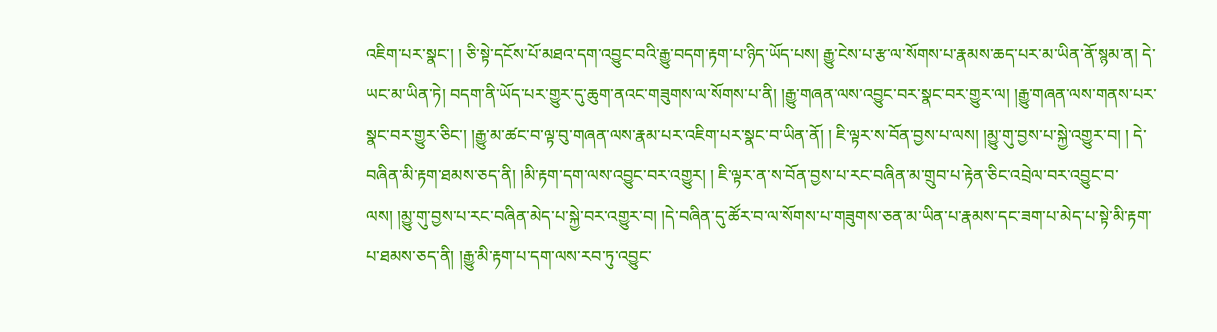འཇིག་པར་སྣང་། ། ཅི་སྟེ་དངོས་པོ་མཐའ་དག་འབྱུང་བའི་རྒྱུ་བདག་རྟག་པ་ཉིད་ཡོད་པས། རྒྱུ་ངེས་པ་རྩ་ལ་སོགས་པ་རྣམས་ཆད་པར་མ་ཡིན་ནོ་སྙམ་ན། དེ་ཡང་མ་ཡིན་ཏེ། བདག་ནི་ཡོད་པར་གྱུར་དུ་ཆུག་ནའང་གཟུགས་ལ་སོགས་པ་ནི། །རྒྱུ་གཞན་ལས་འབྱུང་བར་སྣང་བར་གྱུར་ལ། །རྒྱུ་གཞན་ལས་གནས་པར་སྣང་བར་གྱུར་ཅིང་། །རྒྱུ་མ་ཚང་བ་ལྟ་བུ་གཞན་ལས་རྣམ་པར་འཇིག་པར་སྣང་བ་ཡིན་ནོ། ། ཇི་ལྟར་ས་བོན་བྱས་པ་ལས། །མྱུ་གུ་བྱས་པ་སྐྱེ་འགྱུར་བ། ། དེ་བཞིན་མི་རྟག་ཐམས་ཅད་ནི། །མི་རྟག་དག་ལས་འབྱུང་བར་འགྱུར། ། ཇི་ལྟར་ན་ས་བོན་བྱས་པ་རང་བཞིན་མ་གྲུབ་པ་རྟེན་ཅིང་འབྲེལ་བར་འབྱུང་བ་ལས། །མྱུ་གུ་བྱས་པ་རང་བཞིན་མེད་པ་སྐྱེ་བར་འགྱུར་བ། །དེ་བཞིན་དུ་ཚོར་བ་ལ་སོགས་པ་གཟུགས་ཅན་མ་ཡིན་པ་རྣམས་དང་ཟག་པ་མེད་པ་སྟེ་མི་རྟག་པ་ཐམས་ཅད་ནི། །རྒྱུ་མི་རྟག་པ་དག་ལས་རབ་ཏུ་འབྱུང་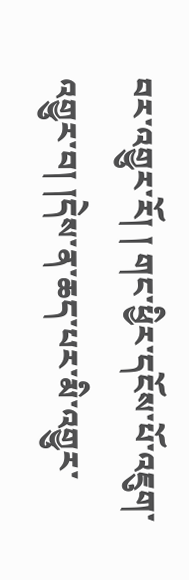བར་འགྱུར་རོ། ། གང་ཕྱིར་དངོས་པོ་འཇུག་འགྱུར་བ། །དེས་ན་ཆད་པར་མི་འགྱུར་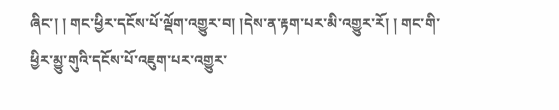ཞིང་། ། གང་ཕྱིར་དངོས་པོ་ལྡོག་འགྱུར་བ། །དེས་ན་རྟག་པར་མི་འགྱུར་རོ། ། གང་གི་ཕྱིར་མྱུ་གུའི་དངོས་པོ་འཇུག་པར་འགྱུར་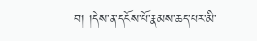བ། །དེས་ན་དངོས་པོ་རྣམས་ཆད་པར་མི་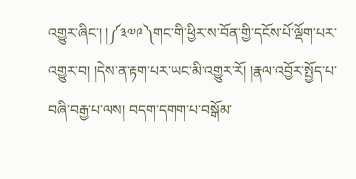འགྱུར་ཞིང་། །༼༣༧༩༽གང་གི་ཕྱིར་ས་བོན་གྱི་དངོས་པོ་ལྡོག་པར་འགྱུར་བ། །དེས་ན་རྟག་པར་ཡང་མི་འགྱུར་རོ། །རྣལ་འབྱོར་སྤྱོད་པ་བཞི་བརྒྱ་པ་ལས། བདག་དགག་པ་བསྒོམ་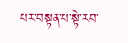པར་བསྟན་པ་སྟེ་རབ་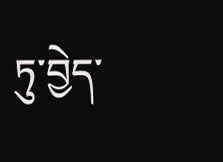ཏུ་བྱེད་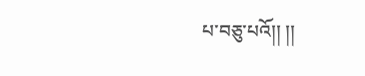པ་བཅུ་པའོ།། །།